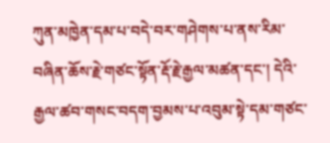ཀུན་མཁྱེན་དམ་པ་བདེ་བར་གཤེགས་པ་ནས་རིམ་བཞིན་ཆོས་རྗེ་གཙང་སྟོན་རྡོ་རྗེ་རྒྱལ་མཚན་དང་། དེའི་རྒྱལ་ཚབ་གསང་བདག་བྱམས་པ་འབུམ་སྟེ་དམ་གཙང་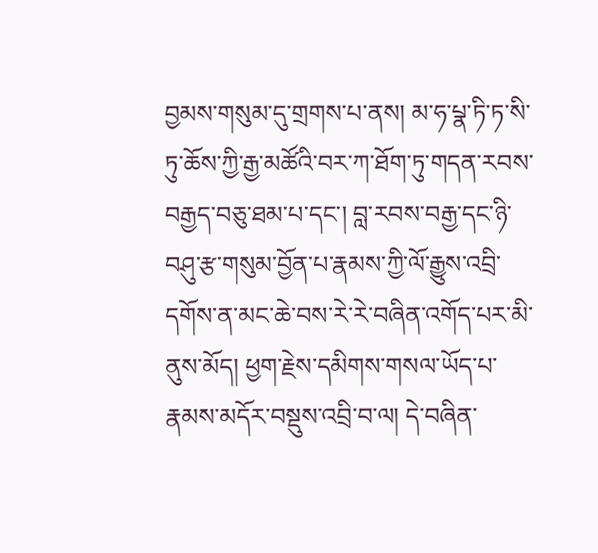བྱམས་གསུམ་དུ་གྲགས་པ་ནས། མ་ཧ་པྣ་ཏི་ཏ་སི་ཏུ་ཆོས་ཀྱི་རྒྱ་མཚོའི་བར་ཀ་ཐོག་ཏུ་གདན་རབས་བརྒྱད་བཅུ་ཐམ་པ་དང་། བླ་རབས་བརྒྱ་དང་ཉི་བཤུ་རྩ་གསུམ་བྱོན་པ་རྣམས་ཀྱི་ལོ་རྒྱུས་འབྲི་དགོས་ན་མང་ཆེ་བས་རེ་རེ་བཞིན་འགོད་པར་མི་ནུས་མོད། ཕྱག་རྗེས་དམིགས་གསལ་ཡོད་པ་རྣམས་མདོར་བསྡུས་འབྲི་བ་ལ། དེ་བཞིན་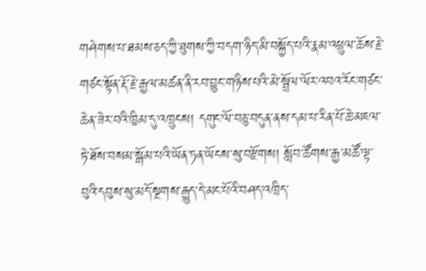གཤེགས་པ་ཐམས་ཅད་ཀྱི་ཐུགས་ཀྱི་བདག་ཉིད་མི་བསྐྱོད་པའི་རྣམ་འཕྲུལ་ཆོས་རྗེ་གཙང་སྟོན་རྡོ་རྗེ་རྒྱལ་མཚན་ནི་རབ་བྱུང་གཉིས་པའི་མེ་སྦྲོལ་ལོར་འབའ་རོང་གཙང་ཆེན་ཟེར་བའི་ཁྱིམ་དུ་འཁྲུངས། དགུང་ལོ་བཅུ་བདུན་ནས་དམ་པ་རིན་པོ་ཆེ་མཇལ་ཏེ་ཐོས་བསམ་སྒོམ་པའི་ཡོན་ཏན་ཡོངས་སུ་བརྫོགས། སློབ་ཚོགས་རྒྱ་མཚོ་ལྟ་བུའི་དབུས་སུ་མདོ་སྔགས་རྒྱུད་དེ་མང་པོའི་བཤད་འཁྲིད་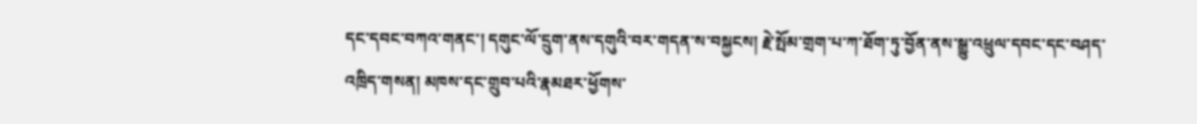དང་དབང་བཀའ་གནང་། དགུང་ལོ་དྲུག་ནས་དགུའི་བར་གདན་ས་བསྐྱངས། རྗེ་སྤོམ་གྲག་པ་ཀ་ཐོག་ཏུ་བྱོན་ནས་སྒྱུ་འཕྲུལ་དབང་དང་བཤད་འཁྲིད་གསན། མཁས་དང་གྲུབ་པའི་རྣམཐར་ཕྱོགས་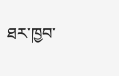ཐར་ཁྱབ་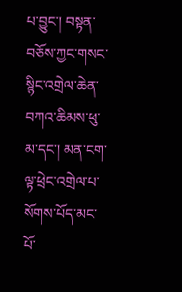པ་བྱུང་། བསྟན་བཅོས་ཀྱང་གསང་སྙིང་འགྲེལ་ཆེན་བཀའ་ཆིམས་ཕུ་མ་དང་། མན་ངག་ལྟ་ཕྲེང་འགྲེལ་པ་སོགས་པོད་མང་པོ་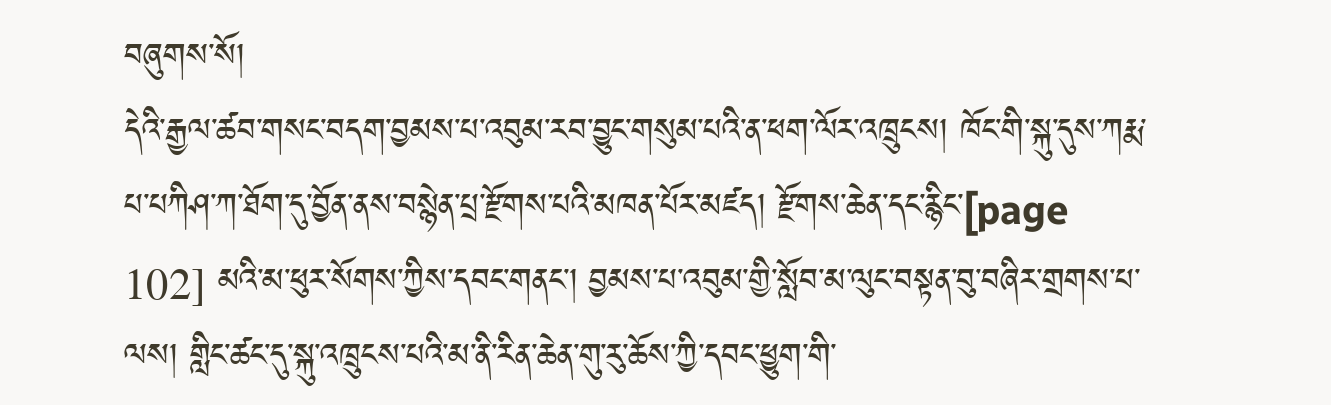བཞུགས་སོ།
དེའི་རྒྱལ་ཚབ་གསང་བདག་བྱམས་པ་འབུམ་རབ་བྱུང་གསུམ་པའི་ན་ཕག་ལོར་འཁྲུངས། ཁོང་གི་སྐུ་དུས་ཀརྨ་པ་པཀིཤ་ཀ་ཐོག་དུ་བྱོན་ནས་བསྙེན་པྲ་རྫོགས་པའི་མཁན་པོར་མཛད། རྫོགས་ཆེན་དང་རྙིང་[page 102] མའི་མ་ཕུར་སོགས་ཀྱིས་དབང་གནང་། བྱམས་པ་འབུམ་གྱི་སློབ་མ་ལུང་བསྟན་བུ་བཞིར་གྲགས་པ་ལས། གླིང་ཚང་དུ་སྐུ་འཁྲུངས་པའི་མ་ནི་རིན་ཆེན་གུ་རུ་ཆོས་ཀྱི་དབང་ཕྱུག་གི་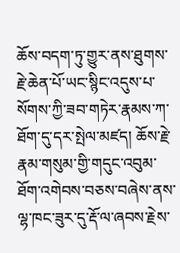ཆོས་བདག་ཏུ་གྱུར་ནས་ཐུགས་རྗེ་ཆེན་པོ་ཡང་སྙིང་འདུས་པ་སོགས་ཀྱི་ཟབ་གཏེར་རྣམས་ཀ་ཐོག་དུ་དར་སྤེལ་མཛད། ཆོས་རྗེ་རྣམ་གསུམ་གྱི་གདུང་འབུམ་ཐོག་འགེབས་བཅས་བཞེས་ནས་ལྷ་ཁང་ཟུར་དུ་རྡོ་ལ་ཞབས་རྗེས་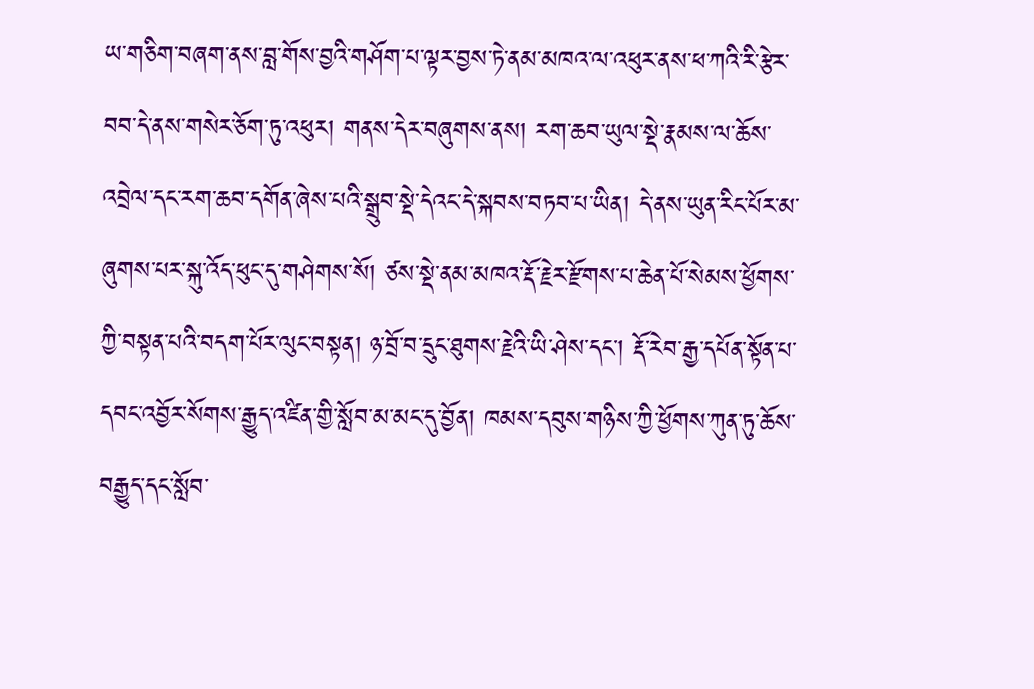ཡ་གཅིག་བཞག་ནས་བླ་གོས་བྱའི་གཤོག་པ་ལྟར་བྱས་ཏེ་ནམ་མཁའ་ལ་འཕུར་ནས་ཕ་ཀའི་རི་རྩེར་བབ་དེ་ནས་གསེར་ཅོག་ཏུ་འཕུར། གནས་དེར་བཞུགས་ནས། རག་ཆབ་ཡུལ་སྡེ་རྣམས་ལ་ཆོས་འབྲེལ་དང་རག་ཆབ་དགོན་ཞེས་པའི་སྒྲུབ་སྡེ་དེའང་དེ་སྐབས་བཏབ་པ་ཡིན། དེ་ནས་ཡུན་རིང་པོར་མ་ཞུགས་པར་སྐུ་འོད་ཕུང་དུ་གཤེགས་སོ། ཙས་སྡེ་ནམ་མཁའ་རྡོ་རྗེར་རྫོགས་པ་ཆེན་པོ་སེམས་ཕྱོགས་ཀྱི་བསྟན་པའི་བདག་པོར་ལུང་བསྟན། ཉ་བྲོ་བ་དྲུང་ཐུགས་རྗེའི་ཡི་ཤེས་དང་། རྡོ་རེབ་རྒྱ་དཔོན་སྟོན་པ་དབང་འབྱོར་སོགས་རྒྱུད་འཛིན་གྱི་སློབ་མ་མང་དུ་བྱོན། ཁམས་དབུས་གཉིས་ཀྱི་ཕྱོགས་ཀུན་ཏུ་ཆོས་བརྒྱུད་དང་སློབ་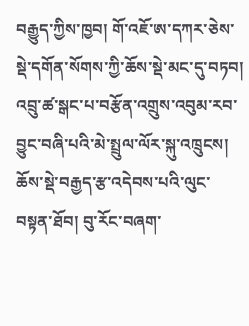བརྒྱུད་ཀྱིས་ཁྱབ། གོ་འཇོ་ཨ་དཀར་ཅེས་སྡེ་དགོན་སོགས་ཀྱི་ཆོས་སྡེ་མང་དུ་བཏབ། འབྲུ་ཚ་སྒང་པ་བརྩོན་འགྲུས་འབུམ་རབ་བྱུང་བཞི་པའི་མེ་སྤྲུལ་ལོར་སྐུ་འཁྲུངས། ཆོས་སྡེ་བརྒྱད་རྩ་འདེབས་པའི་ལུང་བསྟན་ཐོབ། བུ་རོང་བཞག་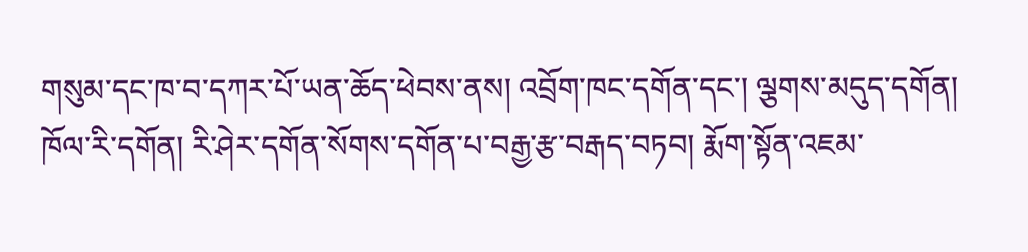གསུམ་དང་ཁ་བ་དཀར་པོ་ཡན་ཆོད་ཕེབས་ནས། འབྲོག་ཁང་དགོན་དང་། ལྕགས་མདུད་དགོན། ཁོལ་རི་དགོན། རི་ཤེར་དགོན་སོགས་དགོན་པ་བརྒྱ་རྩ་བརྒད་བཏབ། རྨོག་སྟོན་འཇམ་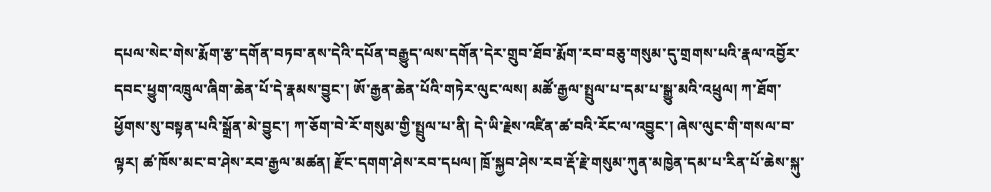དཔལ་སེང་གེས་རྨོག་རྩ་དགོན་བཏབ་ནས་དེའི་དཔོན་བརྒྱུད་ལས་དགོན་དེར་གྲུབ་ཐོབ་རྨོག་རབ་བཅུ་གསུམ་དུ་གྲགས་པའི་རྣལ་འབྱོར་དབང་ཕྱུག་འཁྲུལ་ཞིག་ཆེན་པོ་དེ་རྣམས་བྱུང་། ཨོ་རྒྱན་ཆེན་པོའི་གཏེར་ལུང་ལས། མཚོ་རྒྱལ་སྤྲུལ་པ་དམ་པ་སྒྱུ་མའི་འཕྲུལ། ཀ་ཐོག་ཕྱོགས་སུ་བསྟན་པའི་སྒྲོན་མེ་བྱུང་། ཀ་ཅོག་བེ་རོ་གསུམ་གྱི་སྤྲུལ་པ་ནི། དེ་ཡི་རྗེས་འཛིན་ཚ་བའི་རོང་ལ་འབྱུང་། ཞེས་ལུང་གི་གསལ་བ་ལྟར། ཚ་ཁོས་མང་བ་ཤེས་རབ་རྒྱལ་མཚན། རྫོང་དགག་ཤེས་རབ་དཔལ། ཁྲོ་སྐྱབ་ཤེས་རབ་རྡོ་རྗེ་གསུམ་ཀུན་མཁྱེན་དམ་པ་རིན་པོ་ཆེས་སྐུ་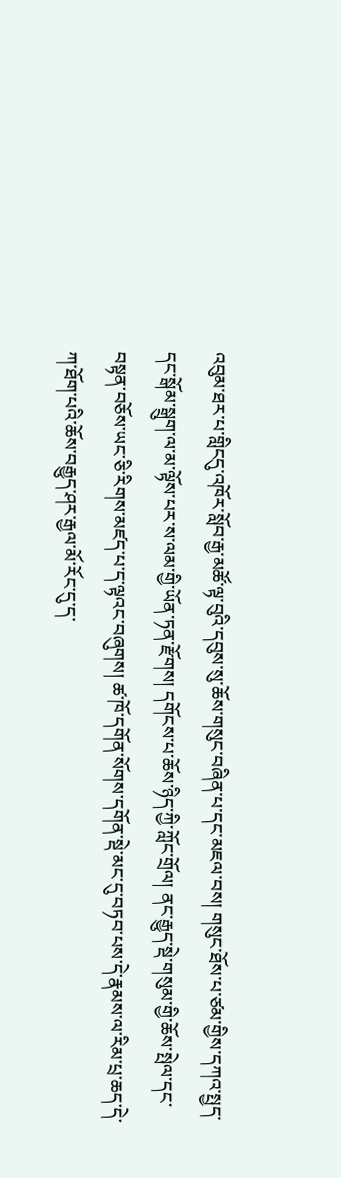འབུམ་ཐར་པ་གླིངདུ་འཁོར་སློབ་རྒྱ་མཚོ་ལྟ་བུའི་དབུས་སུ་ཆོས་གསུང་བཞིན་པ་དང་མཇལ་བས། གསུང་ཐོས་པ་ཙམ་གྱིས་དཀའ་སྤྱད་དང་སྒོམ་སྒྲུག་ལ་མ་ལྟོས་པར་ས་ལམ་གྱི་ཡོན་ཏན་རྫོགས། དགོངས་པ་ཆོས་ཉིད་ཀྱི་ཀློང་གྲོལ། ནང་རྒྱུད་སྡེ་གསུམ་གྱི་ཆོས་སྤེལ་དང་བསྟན་བཅོས་ཡང་ཅི་རིགས་མཛད་པ་ད་ལྟའང་བཞུགས། ཚ་ཁོ་དགོན་སོགས་དགོན་སྡེ་མང་དུ་བཏབ་པས་དེ་རྣམས་ལ་རིམ་པྲ་ཆད་དེ་ཀ་ཐོག་པའི་ཆོས་བརྒྱུད་ཤར་རྒྱལ་མོ་རོང་དུ་ད་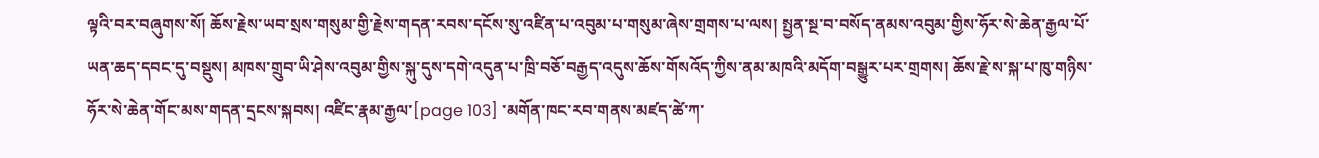ལྟའི་བར་བཞུགས་སོ། ཆོས་རྗེས་ཡབ་སྲས་གསུམ་གྱི་རྗེས་གདན་རབས་དངོས་སུ་འཛིན་པ་འབུམ་པ་གསུམ་ཞེས་གྲགས་པ་ལས། སྤྱན་སྔ་བ་བསོད་ནམས་འབུམ་གྱིས་ཧོར་སེ་ཆེན་རྒྱལ་པོ་ཡན་ཆད་དབང་དུ་བསྡུས། མཁས་གྲུབ་ཡི་ཤེས་འབུམ་གྱིས་སྐུ་དུས་དགེ་འདུན་པ་ཁྲི་བཅོ་བརྒྱད་འདུས་ཆོས་གོསའོད་ཀྱིས་ནམ་མཁའི་མདོག་བསྒྱུར་པར་གྲགས། ཆོས་རྗེ་ས་སྐ་པ་ཁུ་གཉིས་ཧོར་སེ་ཆེན་གོང་མས་གདན་དྲངས་སྐབས། འཛིང་རྣམ་རྒྱལ་[page 103] ་མགོན་ཁང་རབ་གནས་མཛད་ཚེ་ཀ་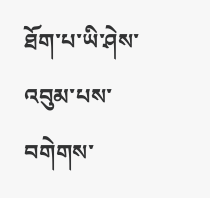ཐོག་པ་ཡི་ཤེས་འབུམ་པས་བགེགས་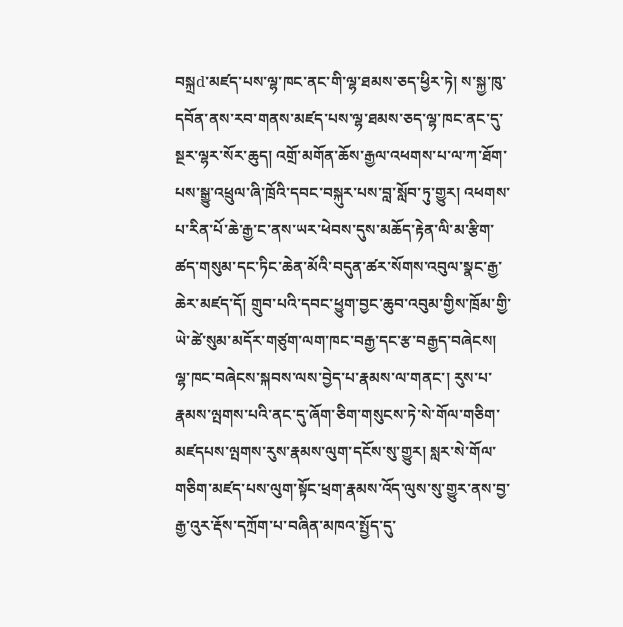བསྐྲd་མཛད་པས་ལྷ་ཁང་ནང་གི་ལྷ་ཐམས་ཅད་ཕྱིར་ཏེ། ས་སྐྱ་ཁུ་དབོན་ནས་རབ་གནས་མཛད་པས་ལྷ་ཐམས་ཅད་ལྷ་ཁང་ནང་དུ་སྔར་ལྷར་སོར་ཆུད། འགྲོ་མགོན་ཆོས་རྒྱལ་འཕགས་པ་ལ་ཀ་ཐོག་པས་སྒྱུ་འཕྲུལ་ཞི་ཁྲོའི་དབང་བསྐུར་པས་བླ་སློབ་ཏུ་གྱུར། འཕགས་པ་རིན་པོ་ཆེ་རྒྱ་ང་ནས་ཡར་ཕེབས་དུས་མཆོད་རྟེན་ལི་མ་རྩིག་ཚད་གསུམ་དང་ཏིང་ཆེན་མོའི་བདུན་ཚར་སོགས་འབུལ་སྣང་རྒྱ་ཆེར་མཛད་དོ། གྲུབ་པའི་དབང་ཕྱུག་བྱང་ཆུབ་འབུམ་གྱིས་ཁྲོམ་གྱི་ཡེ་ཚེ་སུམ་མདོར་གཙུག་ལག་ཁང་བརྒྱ་དང་རྩ་བརྒྱད་བཞེངས། ལྷ་ཁང་བཞེངས་སྐབས་ལས་བྱེད་པ་རྣམས་ལ་གནང་། རུས་པ་རྣམས་ལྤགས་པའི་ནང་དུ་ཞོག་ཅིག་གསུངས་ཏེ་སེ་གོལ་གཅིག་མཛདཔས་ལྤགས་རུས་རྣམས་ལུག་དངོས་སུ་གྱུར། སླར་སེ་གོལ་གཅིག་མཛད་པས་ལུག་སྟོང་ཕྲག་རྣམས་འོད་ལུས་སུ་གྱུར་ནས་བྱ་རྒྱ་འུར་རྡོས་དཀྲོག་པ་བཞིན་མཁའ་སྤྱོད་དུ་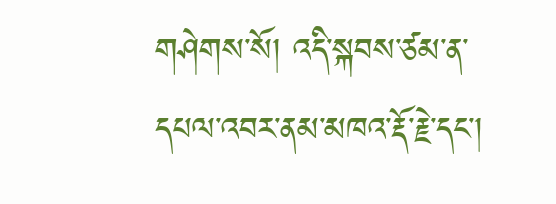གཤེགས་སོ། འདི་སྐབས་ཙམ་ན་དཔལ་འབར་ནམ་མཁའ་རྡོ་རྗེ་དང་།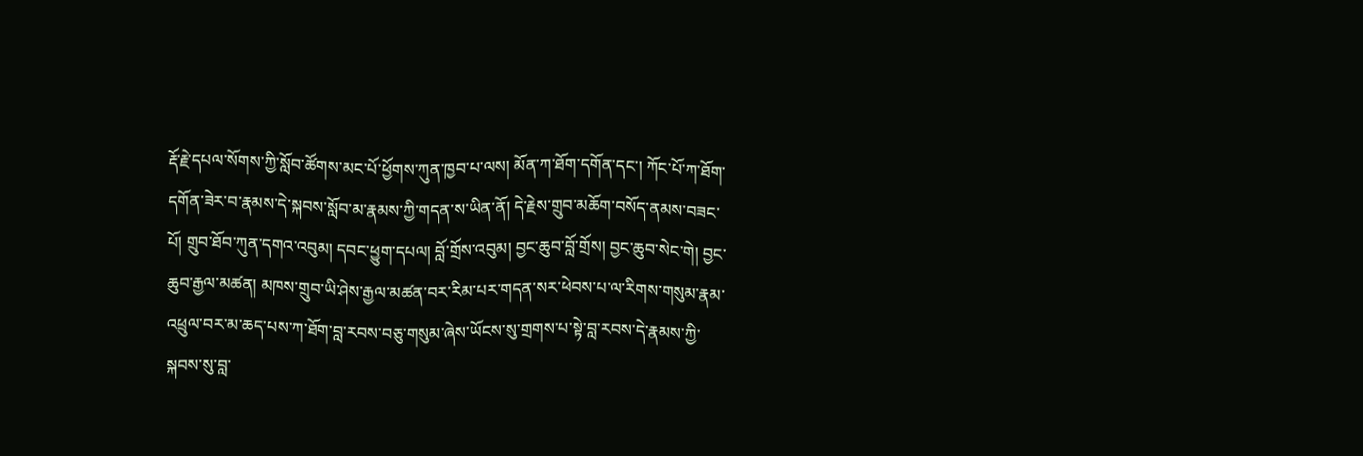རྡོ་རྗེ་དཔལ་སོགས་ཀྱི་སློབ་ཚོགས་མང་པོ་ཕྱོགས་ཀུན་ཁྱབ་པ་ལས། མོན་ཀ་ཐོག་དགོན་དང་། ཀོང་པོ་ཀ་ཐོག་དགོན་ཟེར་བ་རྣམས་དེ་སྐབས་སློབ་མ་རྣམས་ཀྱི་གདན་ས་ཡིན་ནོ། དེ་རྗེས་གྲུབ་མཆོག་བསོད་ནམས་བཟང་པོ། གྲུབ་ཐོབ་ཀུན་དགའ་འབུམ། དབང་ཕྱུག་དཔལ། བློ་གྲོས་འབུམ། བྱང་ཆུབ་བློ་གྲོས། བྱང་ཆུབ་སེང་གེ། བྱང་ཆུབ་རྒྱལ་མཚན། མཁས་གྲུབ་ཡི་ཤེས་རྒྱལ་མཚན་བར་རིམ་པར་གདན་སར་ཕེབས་པ་ལ་རིགས་གསུམ་རྣམ་འཕྲུལ་བར་མ་ཆད་པས་ཀ་ཐོག་བླ་རབས་བཅུ་གསུམ་ཞེས་ཡོངས་སུ་གྲགས་པ་སྟེ་བླ་རབས་དེ་རྣམས་ཀྱི་སྐབས་སུ་བླ་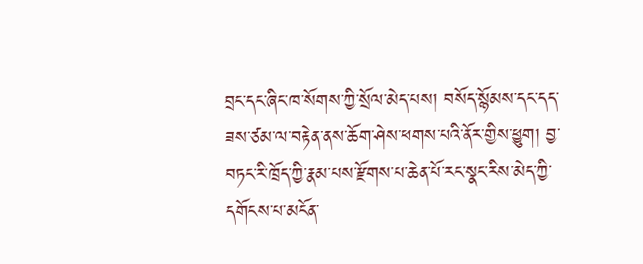བྲང་དང་ཞིང་ཁ་སོགས་ཀྱི་སྲོལ་མེད་པས། བསོད་སྙོམས་དང་དད་ཟས་ཙམ་ལ་བརྟེན་ནས་ཆོག་ཤེས་ཕགས་པའི་ནོར་གྱིས་ཕྱུག། བྱ་བཏང་རི་ཁྲོད་ཀྱི་རྣམ་པས་རྫོགས་པ་ཆེན་པོ་རང་སྣང་རིས་མེད་ཀྱི་དགོངས་པ་མངོན་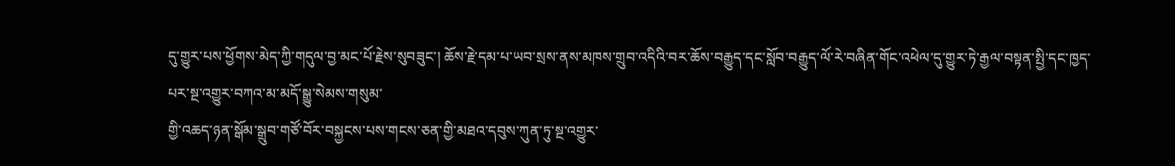དུ་གྱུར་པས་ཕྱོགས་མེད་ཀྱི་གདུལ་བྱ་མང་པོ་རྗེས་སུབཟུང་། ཆོས་རྗེ་དམ་པ་ཡབ་སྲས་ནས་མཁས་གྲུབ་འདིའི་བར་ཆོས་བརྒྱུད་དང་སློབ་བརྒྱུད་ལོ་རེ་བཞིན་གོང་འཕེལ་དུ་གྱུར་ཏེ་རྒྱལ་བསྟན་སྤྱི་དང་ཁྱད་པར་སྔ་འགྱུར་བཀའ་མ་མདོ་སྒྱུ་སེམས་གསུམ་
གྱི་འཆད་ཉན་སྒོམ་སྒྲུབ་གཙོ་བོར་བསྐྱངས་པས་གངས་ཅན་གྱི་མཐའ་དབུས་ཀུན་ཏུ་སྔ་འགྱུར་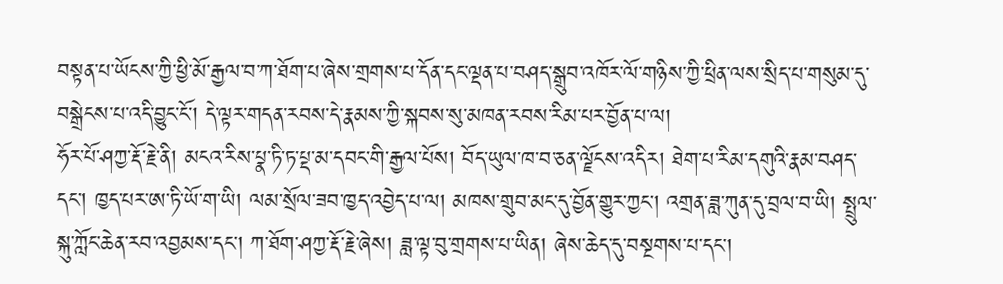བསྟན་པ་ཡོངས་ཀྱི་ཕྱི་མོ་རྒྱལ་བ་ཀ་ཐོག་པ་ཞེས་གྲགས་པ་དོན་དང་ལྡན་པ་བཤད་སྒྲུབ་འཁོར་ལོ་གཉིས་ཀྱི་ཕྲིན་ལས་སྲིད་པ་གསུམ་དུ་བསྒྲེངས་པ་འདི་བྱུང་ངོ་། དེ་ལྟར་གདན་རབས་དེ་རྣམས་ཀྱི་སྐབས་སུ་མཁན་རབས་རིམ་པར་བྱོན་པ་ལ།
ཧོར་པོ་ཤཀྱ་རྡོ་རྗེ་ནི། མངའ་རིས་པྣ་ཏི་ཏ་པྡ་མ་དབང་གི་རྒྱལ་པོས། བོད་ཡུལ་ཁ་བ་ཅན་ལྗོངས་འདིར། ཐེག་པ་རིམ་དགུའི་རྣམ་བཤད་དང་། ཁྱད་པར་ཨ་ཏི་ཡོ་ག་ཡི། ལམ་སྲོལ་ཟབ་ཁྱད་འབྱེད་པ་ལ། མཁས་གྲུབ་མང་དུ་བྱོན་གྱུར་ཀྱང་། འགྲན་ཟླ་ཀུན་དུ་བྲལ་བ་ཡི། སྤྲུལ་སྐུ་ཀློང་ཆེན་རབ་འབྱམས་དང་། ཀ་ཐོག་ཤཀྱ་རྡོ་རྗེ་ཞེས། ཟླ་ལྟ་བུ་གྲགས་པ་ཡིན། ཞེས་ཆེད་དུ་བསྔགས་པ་དང་།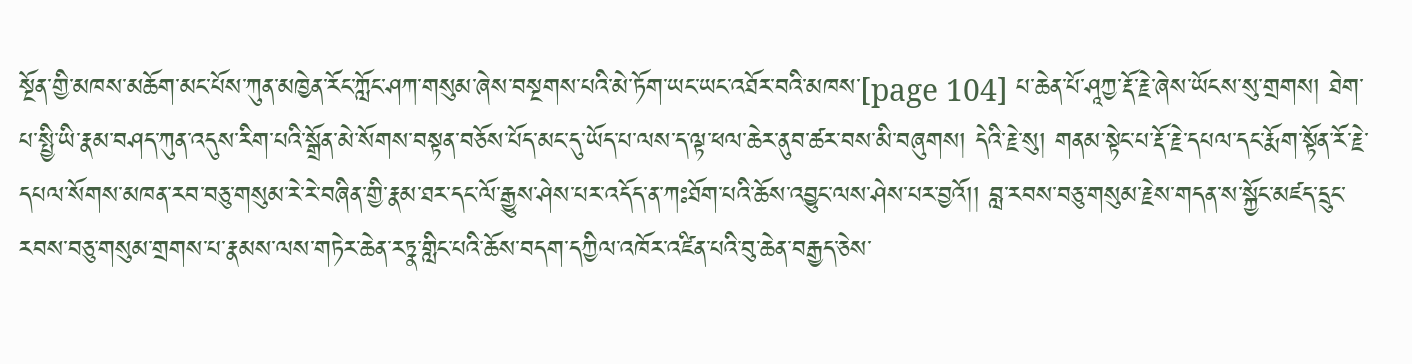སྔོན་གྱི་མཁས་མཆོག་མང་པོས་ཀུན་མཁྱེན་རོང་ཀློང་ཤཀ་གསུམ་ཞེས་བསྔགས་པའི་མེ་ཏོག་ཡང་ཡང་འཐོར་བའི་མཁས་[page 104] པ་ཆེན་པོ་ཤཱཀྱ་རྡོ་རྗེ་ཞེས་ཡོངས་སུ་གྲགས། ཐེག་པ་སྤྱི་ཡི་རྣམ་བཤད་ཀུན་འདུས་རིག་པའི་སྒྲོན་མེ་སོགས་བསྟན་བཅོས་པོད་མང་དུ་ཡོད་པ་ལས་ད་ལྟ་ཕལ་ཆེར་ནུབ་ཚར་བས་མི་བཞུགས། དེའི་རྗེ་སུ། གནམ་སྟེང་པ་རྡོ་རྗེ་དཔལ་དང་རྨོག་སྟོན་རོ་རྗེ་དཔལ་སོགས་མཁན་རབ་བཅུ་གསུམ་རེ་རེ་བཞིན་གྱི་རྣམ་ཐར་དང་ལོ་རྒྱུས་ཤེས་པར་འདོད་ན་ཀཿཐོག་པའི་ཆོས་འབྱུང་ལས་ཤེས་པར་བྱའོ།། བླ་རབས་བཅུ་གསུམ་རྗེས་གདན་ས་སྐྱོང་མཛད་དྲུང་རབས་བཅུ་གསུམ་གྲགས་པ་རྣམས་ལས་གཏེར་ཆེན་རཏྣ་གླིང་པའི་ཆོས་བདག་དཀྱིལ་འཁོར་འཛིན་པའི་བུ་ཆེན་བརྒྱད་ཅེས་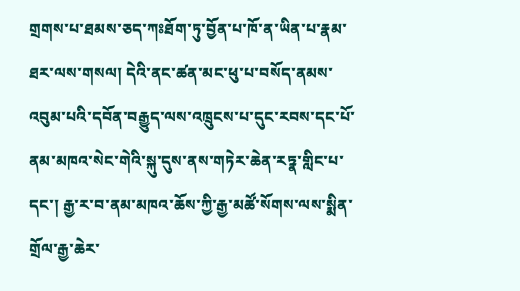གྲགས་པ་ཐམས་ཅད་ཀཿཐོག་ཏུ་བྱོན་པ་ཁོ་ན་ཡིན་པ་རྣམ་ཐར་ལས་གསལ། དེའི་ནང་ཚན་མང་ཕུ་པ་བསོད་ནམས་འབུམ་པའི་དབོན་བརྒྱུད་ལས་འཁྲུངས་པ་དུང་རབས་དང་པོ་ནམ་མཁའ་སེང་གེའི་སྐུ་དུས་ནས་གཏེར་ཆེན་རཏྣ་གླིང་པ་དང་། རྒྱ་ར་བ་ནམ་མཁའ་ཆོས་ཀྱི་རྒྱ་མཚོ་སོགས་ལས་སྨིན་གྲོལ་རྒྱ་ཆེར་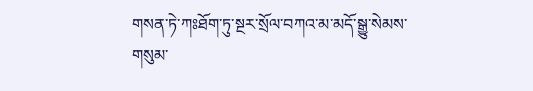གསན་ཏེ་ཀཿཐོག་ཏུ་སྔར་སྲོལ་བཀའ་མ་མདོ་སྒྱུ་སེམས་གསུམ་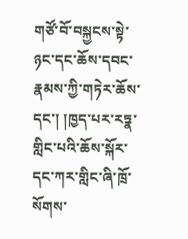གཙོ་བོ་བསྐྱངས་སྟེ་ཉང་དང་ཆོས་དབང་རྣམས་ཀྱི་གཏེར་ཆོས་དང་། །ཁྱད་པར་རཏྣ་གླིང་པའི་ཆོས་སྐོར་དང་ཀར་གླིང་ཞི་ཁྲོ་སོགས་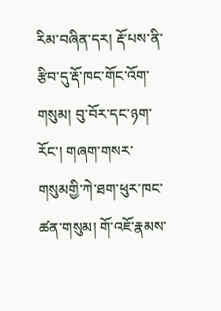རིམ་བཞིན་དར། རྡོ་པས་ནི་རྩིབ་དུ་རྡོ་ཁང་གོང་འོག་གསུམ། བུ་བོར་དང་ཉག་རོང་། གཞག་གསར་གསུམགྱི་ཀེ་ཐག་ཕུར་ཁང་ཚན་གསུམ། གོ་འཇོ་རྣམས་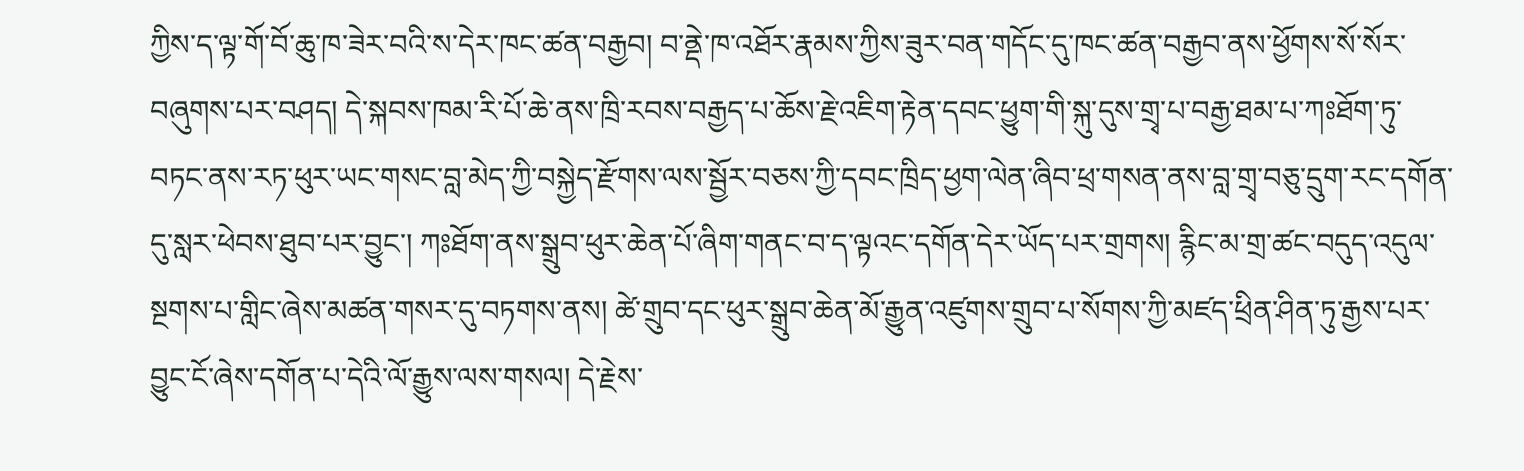ཀྱིས་ད་ལྟ་གོ་བོ་ཆུ་ཁ་ཟེར་བའི་ས་དེར་ཁང་ཚན་བརྒྱབ། བ་ནྡེ་ཁ་འཐོར་རྣམས་ཀྱིས་ཟུར་བན་གདོང་དུ་ཁང་ཚན་བརྒྱབ་ནས་ཕྱོགས་སོ་སོར་བཞུགས་པར་བཤད། དེ་སྐབས་ཁམ་རི་པོ་ཆེ་ནས་ཁྲི་རབས་བརྒྱད་པ་ཆོས་རྗེ་འཇིག་རྟེན་དབང་ཕྱུག་གི་སྐུ་དུས་གྲྭ་པ་བརྒྱ་ཐམ་པ་ཀཿཐོག་ཏུ་བཏང་ནས་རཏ་ཕུར་ཡང་གསང་བླ་མེད་ཀྱི་བསྐྱེད་རྫོགས་ལས་སྦྱོར་བཅས་ཀྱི་དབང་ཁྲིད་ཕྱག་ལེན་ཞིབ་ཕྲ་གསན་ནས་བླ་གྲྭ་བཅུ་དྲུག་རང་དགོན་དུ་སླར་ཕེབས་ཐུབ་པར་བྱུང་། ཀཿཐོག་ནས་སྒྲུབ་ཕུར་ཆེན་པོ་ཞིག་གནང་བ་ད་ལྟའང་དགོན་དེར་ཡོད་པར་གྲགས། རྙིང་མ་གྲ་ཚང་བདུད་འདུལ་སྔགས་པ་གླིང་ཞེས་མཚན་གསར་དུ་བཏགས་ནས། ཚེ་གྲུབ་དང་ཕུར་སྒྲུབ་ཆེན་མོ་རྒྱུན་འཛུགས་གྲུབ་པ་སོགས་ཀྱི་མཛད་ཕྲིན་ཤིན་ཏུ་རྒྱས་པར་བྱུང་ངོ་ཞེས་དགོན་པ་དེའི་ལོ་རྒྱུས་ལས་གསལ། དེ་རྗེས་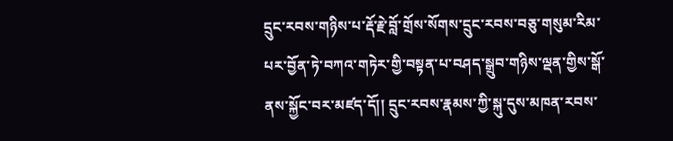དྲུང་རབས་གཉིས་པ་རྡོ་རྗེ་བློ་གྲོས་སོགས་དྲུང་རབས་བཅུ་གསུམ་རིམ་པར་བྱོན་ཏེ་བཀའ་གཏེར་གྱི་བསྟན་པ་བཤད་སྒྲུབ་གཉིས་ལྡན་གྱིས་སྒོ་ནས་སྐྱོང་བར་མཛད་དོ།། དྲུང་རབས་རྣམས་ཀྱི་སྐུ་དུས་མཁན་རབས་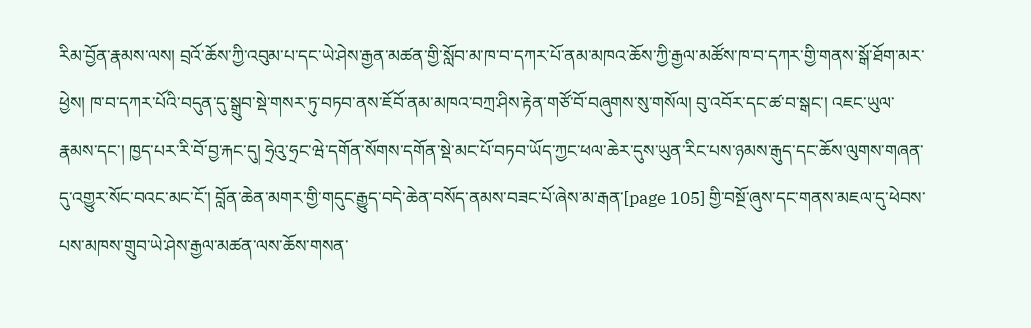རིམ་བྱོན་རྣམས་ལས། བྲའོ་ཆོས་ཀྱི་འབུམ་པ་དང་ཡེ་ཤེས་རྒྱན་མཚན་གྱི་སློབ་མ་ཁ་བ་དཀར་པོ་ནམ་མཁའ་ཆོས་ཀྱི་རྒྱལ་མཚོས་ཁ་བ་དཀར་གྱི་གནས་སྒོ་ཐོག་མར་ཕྱེས། ཁ་བ་དཀར་པོའི་བདུན་དུ་སྒྲུབ་སྡེ་གསར་ཏུ་བཏབ་ནས་ཇོབོ་ནམ་མཁའ་བཀྲ་ཤིས་རྟེན་གཙོ་བོ་བཞུགས་སུ་གསོལ། བུ་འབོར་དང་ཚ་བ་སྒང་། འཇང་ཡུལ་རྣམས་དང་། ཁྱད་པར་རི་བོ་བྱ་རྐང་དུ། ཧྲེའུ་ཧྲང་ཝེ་དགོན་སོགས་དགོན་སྡེ་མང་པོ་བཏབ་ཡོད་ཀྱང་ཕལ་ཆེར་དུས་ཡུན་རིང་པས་ཉམས་རྒུད་དང་ཆོས་ལུགས་གཞན་དུ་འགྱུར་སོང་བའང་མང་ངོ་། བློན་ཆེན་མགར་གྱི་གདུང་རྒྱུད་བདེ་ཆེན་བསོད་ནམས་བཟང་པོ་ཞེས་མ་རྒན་[page 105] གྱི་བསྔོ་ཞུས་དང་གནས་མཇལ་དུ་ཕེབས་པས་མཁས་གྲུབ་ཡེ་ཤེས་རྒྱལ་མཚན་ལས་ཆོས་གསན་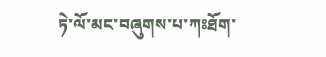ཏེ་ལོ་མང་བཞུགས་པ་ཀཿཐོག་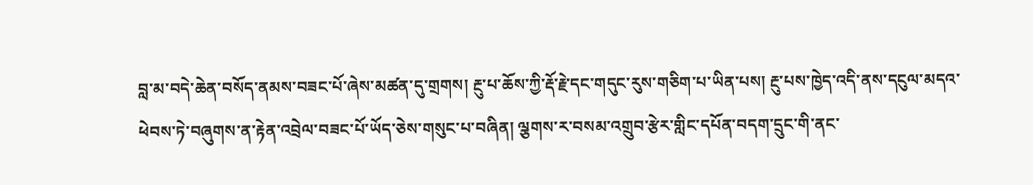བླ་མ་བདེ་ཆེན་བསོད་ནམས་བཟང་པོ་ཞེས་མཚན་དུ་གྲགས། རྔུ་པ་ཆོས་ཀྱི་རྡོ་རྗེ་དང་གདུང་རུས་གཅིག་པ་ཡིན་པས། རྔུ་པས་ཁྱེད་འདི་ནས་དངུལ་མདའ་ཕེབས་ཏེ་བཞུགས་ན་རྟེན་འབྲེལ་བཟང་པོ་ཡོད་ཅེས་གསུང་པ་བཞིན། ལྕགས་ར་བསམ་འགྲུབ་རྩེར་གླིང་དཔོན་བདག་དྲུང་གི་ནང་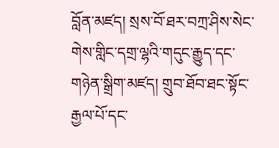བློན་མཛད། སྲས་བོ་ཐར་བཀྲ་ཤིས་སེང་གེས་གླིང་དགྲ་ལྷའི་གདུང་རྒྱུད་དང་གཉེན་སྒྲིག་མཛད། གྲུབ་ཐོབ་ཐང་སྟོང་རྒྱལ་པོ་དང་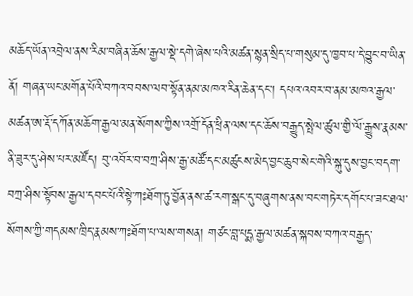མཆོད་ཡོན་འབྲེལ་ནས་རིམ་བཞིན་ཆོས་རྒྱལ་སྡེ་དགེ་ཞེས་པའི་མཚན་སྙན་སྲིད་པ་གསུམ་དུ་ཁྱབ་པ་དེ་བྱུང་བ་ཡིན་ནོ། གཞན་ཡང་མགོན་པོའི་བཀའ་བབས་ལབ་སྟོན་ནམ་མཁའ་རིན་ཆེན་དང་། དཔའ་འབར་བ་ནམ་མཁའ་རྒྱལ་མཚན་ཨ་རྡོ་དཀོན་མཆོག་རྒྱལ་མན་སོགས་ཀྱིས་འགྲོ་དོན་ཕྲིན་ལས་དང་ཆོས་བརྒྱུད་སྤེལ་ཚུལ་གྱི་ལོ་རྒྱུས་རྣམས་ནི་ཟུར་དུ་ཤེས་པར་མཛོད། བུ་འབོར་བ་བཀྲ་ཤིས་རྒྱ་མཚོ་དང་མཚུངས་མེད་བྱང་ཆུབ་སེང་གེའི་སྐུ་དུས་བྱང་བདག་བཀྲ་ཤིས་སྟོབས་རྒྱལ་དབང་པོའི་སྟེ་ཀཿཐོག་ཏུ་བྱོན་ནས་ཚ་རག་སྒང་དུ་བཞུགས་ནས་བང་གཏེར་དགོང་པ་ཟང་ཐལ་སོགས་ཀྱི་གདམས་ཁྲིད་རྣམས་ཀཿཐོག་པ་ལས་གསན། གཙང་བླ་པདྨ་རྒྱལ་མཚན་སྐབས་བཀའ་བརྒྱད་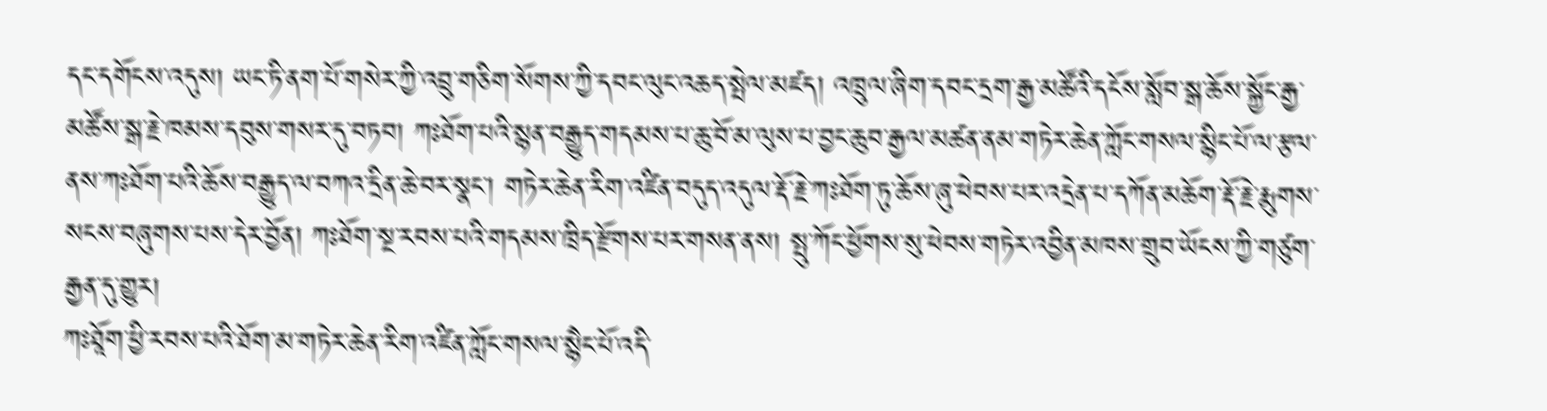དང་དགོངས་འདུས། ཡང་ཏི་ནག་པོ་གསེར་ཀྱི་འབྲུ་གཅིག་སོགས་ཀྱི་དབང་ལུང་འཆད་སྤེལ་མཛད། འཁྲུལ་ཞིག་དབང་དྲག་རྒྱ་མཚོའི་དངོས་སློབ་སྒ་ཆོས་སྐྱོང་རྒྱ་མཚོས་སྒ་རྗེ་ཁམས་དབུས་གསར་དུ་བཏབ། ཀཿཐོག་པའི་སྙན་བརྒྱུད་གདམས་པ་ཆུ་བོ་མ་ལུས་པ་བྱང་ཆུབ་རྒྱལ་མཚན་ནམ་གཏེར་ཆེན་ཀློང་གསལ་སྙིང་པོ་ལ་རྩལ་ནས་ཀཿཐོག་པའི་ཆོས་བརྒྱུད་ལ་བཀའ་དྲིན་ཆེ་བར་སྣང་། གཏེར་ཆེན་རིག་འཛིན་བདུད་འདུལ་རྡོ་རྗེ་ཀཿཐོག་ཏུ་ཆོས་ཞུ་ཕེབས་པར་འདྲེན་པ་དཀོན་མཆོག་རྡོ་རྗེ་རྨུགས་སངས་བཞུགས་པས་དེར་བྱོན། ཀཿཐོག་སྔ་རབས་པའི་གདམས་ཁྲིད་རྫོགས་པར་གསན་ནས། སྤུ་ཀོང་ཕྱོགས་སུ་ཕེབས་གཏེར་འབྱིན་མཁས་གྲུབ་ཡོངས་ཀྱི་གཙུག་རྒྱན་དུ་གྱུར།
ཀཿཐཱོག་ཕྱི་རབས་པའི་ཐོག་མ་གཏེར་ཆེན་རིག་འཛིན་ཀློང་གསལ་སྙཻང་པོ་འདི་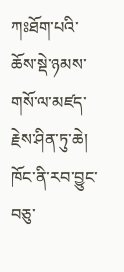ཀཿཐོག་པའི་ཆོས་སྡེ་ཉམས་གསོ་ལ་མཛད་རྗེས་ཤིན་ཏུ་ཆེ། ཁོང་ནི་རབ་བྱུང་བཅུ་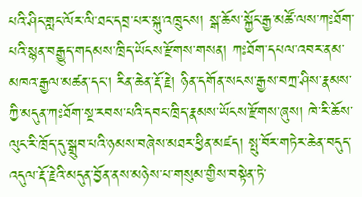པའི་ཤིང་གླང་ལོར་ལི་ཐང་དབྲ་པར་སྐུ་འཁྲུངས། སྒ་ཆོས་སྐྱོང་རྒྱ་མཚོ་ལས་ཀཿཐོག་པའི་སྙན་བརྒྱུད་གདམས་ཁྲིད་ཡོངས་རྫོགས་གསན། ཀཿཐོག་དཔལ་འབར་ནམ་མཁའ་རྒྱལ་མཚན་དང་། རིན་ཆེན་རྡོ་རྗེ། ཉིན་དགོན་སངས་རྒྱས་བཀྲ་ཤིས་རྣམས་ཀྱི་མདུན་ཀཿཐོག་སྔ་རབས་པའི་དབང་ཁྲིད་རྣམས་ཡོངས་རྫོགས་ཞུས། ཁེ་རི་ཆོས་ལུང་རི་ཁྲོད་དུ་སྒྲུབ་པའི་ཉམས་བཞེས་མཐར་ཕྱིན་མཛད། སྤུ་བོར་གཏེར་ཆེན་བདུད་འདུལ་རྡོ་རྗེའི་མདུན་བྱོན་ནས་མཉེས་པ་གསུམ་གྱིས་བསྟེན་ཏེ་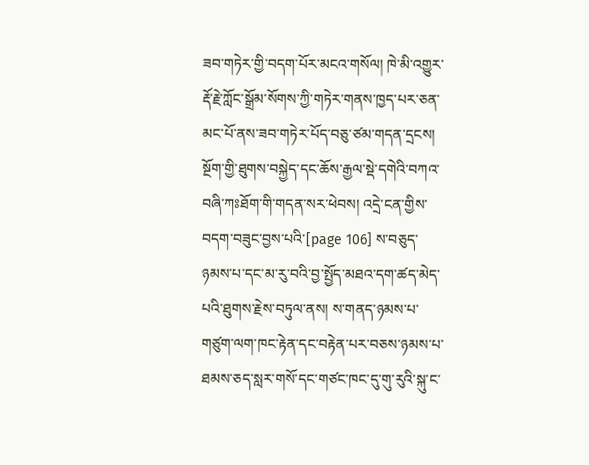ཟབ་གཏེར་གྱི་བདག་པོར་མངའ་གསོལ། ཁེ་མི་འགྱུར་རྡོ་རྗེ་ཀློང་སྒྲོམ་སོགས་ཀྱི་གཏེར་གནས་ཁྱད་པར་ཅན་མང་པོ་ནས་ཟབ་གཏེར་པོད་བཅུ་ཙམ་གདན་དྲངས། སྔོག་གྱི་ཐུགས་བསྐྱེད་དང་ཆོས་རྒྱལ་སྡེ་དགེའི་བཀའ་བཞི་ཀཿཐོག་གི་གདན་སར་ཕེབས། འདྲེ་ངན་གྱིས་བདག་བཟུང་བྱས་པའི་[page 106] ས་བཅུད་ཉམས་པ་དང་མ་རུ་བའི་བྱ་སྤྱོད་མཐའ་དག་ཚད་མེད་པའི་ཐུགས་རྗེས་བཏུལ་ནས། ས་གནད་ཉམས་པ་གཙུག་ལག་ཁང་རྟེན་དང་བརྟེན་པར་བཅས་ཉམས་པ་ཐམས་ཅད་སླར་གསོ་དང་གཙང་ཁང་དུ་གུ་རུའི་སྐུ་ང་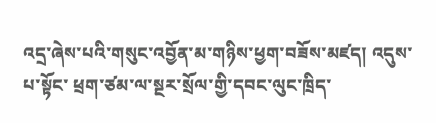འདྲ་ཞེས་པའི་གསུང་འབྱོན་མ་གཉིས་ཕྱག་བཟོས་མཛད། འདུས་པ་སྟོང་ ཕྲག་ཙམ་ལ་སྔར་སྲོལ་གྱི་དབང་ལུང་ཁྲིད་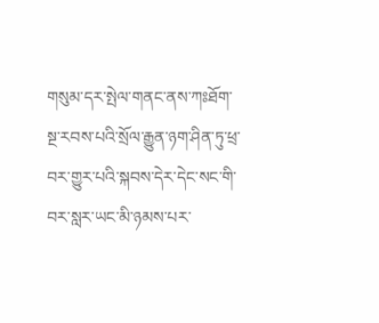གསུམ་དར་སྤེལ་གནང་ནས་ཀཿཐོག་སྔ་རབས་པའི་སྲོལ་རྒྱུན་ཉག་ཤིན་ཏུ་ཕྲ་བར་གྱུར་པའི་སྐབས་དེར་དེང་སང་གི་བར་སླར་ཡང་མི་ཉམས་པར་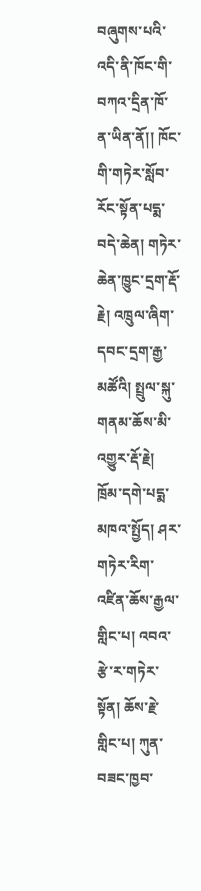བཞུགས་པའི་འདི་ནི་ཁོང་གི་བཀའ་དྲིན་ཁོ་ན་ཡིན་ནོ།། ཁོང་གི་གཏེར་སློབ་རོང་སྟོན་པདྨ་བདེ་ཆེན། གཏེར་ཆེན་ཁྱུང་དྲག་རྡོ་རྗེ། འཁྲུལ་ཞིག་དབང་དྲག་རྒྱ་མཚོའི། སྤྲུལ་སྐུ་གནམ་ཆོས་མི་འགྱུར་རྡོ་རྗེ། ཁྲོམ་དགེ་པདྨ་མཁའ་སྤྱོད། ཤར་གཏེར་རིག་འཛིན་ཆོས་རྒྱལ་གླིང་པ། འབའ་རྩེ་ར་གཏེར་སྟོན། ཆོས་རྗེ་གླིང་པ། ཀུན་བཟང་ཁྱབ་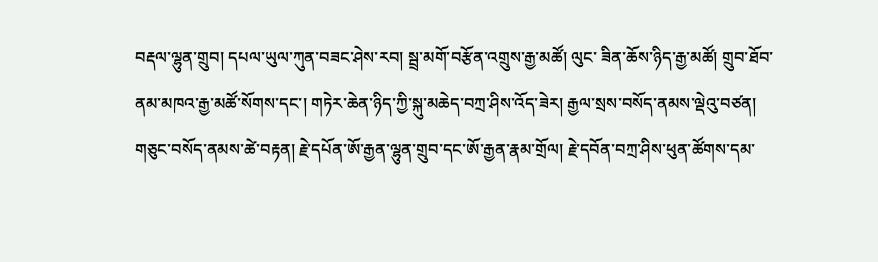བརྡལ་ལྷུན་གྲུབ། དཔལ་ཡུལ་ཀུན་བཟང་ཤེས་རབ། སྦྲ་མགོ་བརྩོན་འགྲུས་རྒྱ་མཚོ། ལུང་ ཟིན་ཆོས་ཉིད་རྒྱ་མཚོ། གྲུབ་ཐོབ་ནམ་མཁའ་རྒྱ་མཚོ་སོགས་དང་། གཏེར་ཆེན་ཉིད་ཀྱི་སྐུ་མཆེད་བཀྲ་ཤིས་འོད་ཟེར། རྒྱལ་སྲས་བསོད་ནམས་ལྡེའུ་བཙན། གཅུང་བསོད་ནམས་ཚེ་བརྟན། རྗེ་དཔོན་ཨོ་རྒྱན་ལྷུན་གྲུབ་དང་ཨོ་རྒྱན་རྣམ་གྲོལ། རྗེ་དབོན་བཀྲ་ཤིས་ཕུན་ཚོགས་དམ་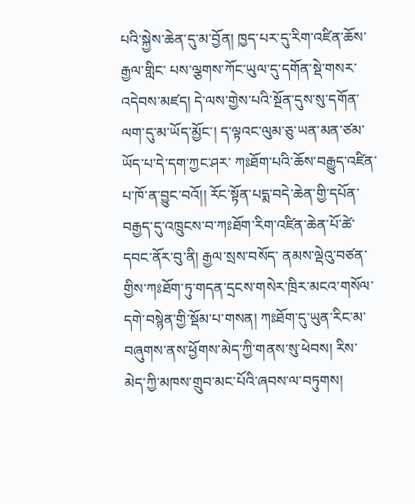པའི་སྐྱེས་ཆེན་དུ་མ་བྱོན། ཁྱད་པར་དུ་རིག་འཛིན་ཆོས་རྒྱལ་གླིང་ པས་ལྕགས་ཀོང་ཡུལ་དུ་དགོན་སྡེ་གསར་འདེབས་མཛད། དེ་ལས་གྱེས་པའི་སྔོན་དུས་སུ་དགོན་ལག་དུ་མ་ཡོད་མྱོང་། ད་ལྟའང་ལུམ་ཅུ་ཡན་མན་ཙམ་ཡོད་པ་དེ་དག་ཀྱང་ཤར་ ཀཿཐོག་པའི་ཆོས་བརྒྱུད་འཛིན་པ་ཁོ་ན་བྱུང་བའོ།། རོང་སྟོན་པདྨ་བདེ་ཆེན་གྱི་དཔོན་བརྒྱད་དུ་འཁྲུངས་བ་ཀཿཐོག་རིག་འཛིན་ཆེན་པོ་ཚེ་དབང་ནོར་བུ་ནི། རྒྱལ་སྲས་བསོད་ ནམས་ལྡེའུ་བཙན་གྱིས་ཀཿཐོག་ཏུ་གདན་དྲངས་གསེར་ཁྲིར་མངའ་གསོལ་དགེ་བསྙེན་གྱི་སྡོམ་པ་གསན། ཀཿཐོག་དུ་ཡུན་རིང་མ་བཞུགས་ནས་ཕྱོགས་མེད་ཀྱི་གནས་སུ་ཕེབས། རིས་ མེད་ཀྱི་མཁས་གྲུབ་མང་པོའི་ཞབས་ལ་བཏུགས།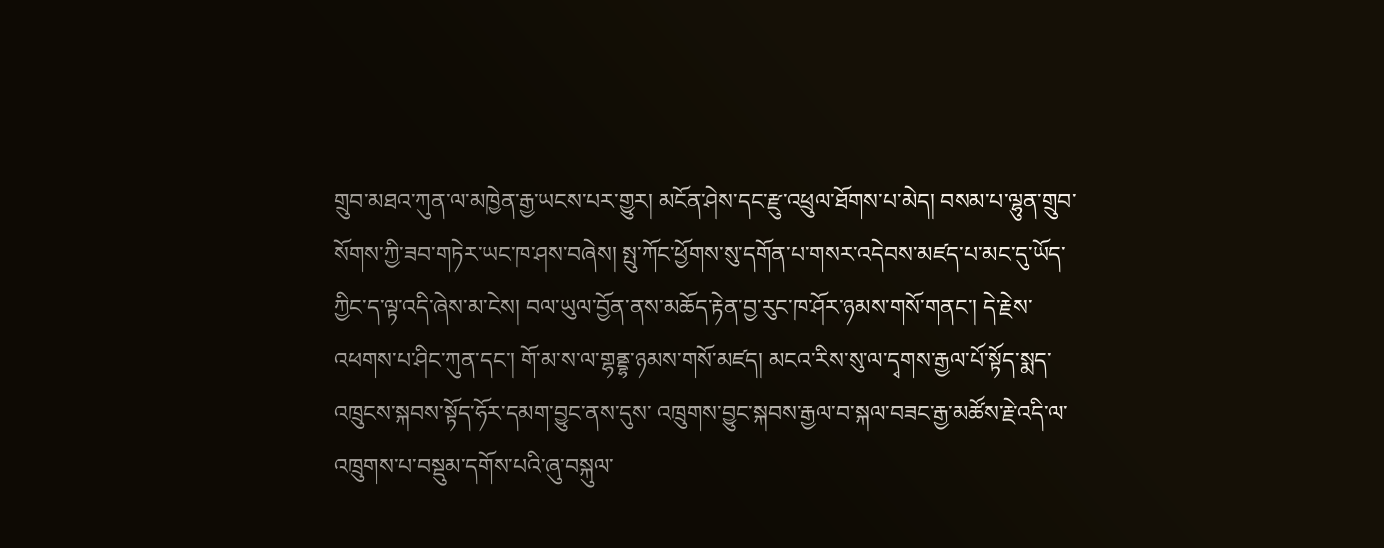གྲུབ་མཐའ་ཀུན་ལ་མཁྱེན་རྒྱ་ཡངས་པར་གྱུར། མངོན་ཤེས་དང་རྫུ་འཕྲུལ་ཐོགས་པ་མེད། བསམ་པ་ལྷུན་གྲུབ་སོགས་ཀྱི་ཟབ་གཏེར་ཡང་ཁ་ཤས་བཞེས། སྤུ་ཀོང་ཕྱོགས་སུ་དགོན་པ་གསར་འདེབས་མཛད་པ་མང་དུ་ཡོད་ཀྱིང་ད་ལྟ་འདི་ཞེས་མ་ངེས། བལ་ཡུལ་བྱོན་ནས་མཆོད་རྟེན་བྱ་རུང་ཁ་ཤོར་ཉམས་གསོ་གནང་། དེ་རྗེས་འཕགས་པ་ཤིང་ཀུན་དང་། གོ་མ་ས་ལ་གྷནྡྷ་ཉམས་གསོ་མཛད། མངའ་རིས་སུ་ལ་དྭགས་རྒྱལ་པོ་སྟོད་སྨད་འཁྲུངས་སྐབས་སྟོད་ཧོར་དམག་བྱུང་ནས་དུས་ འཁྲུགས་བྱུང་སྐབས་རྒྱལ་བ་སྐལ་བཟང་རྒྱ་མཚོས་རྗེ་འདི་ལ་འཁྲུགས་པ་བསྡུམ་དགོས་པའི་ཞུ་བསྐུལ་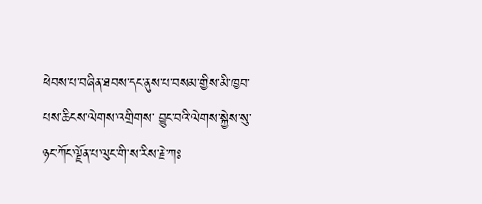ཕེབས་པ་བཞིན་ཐབས་དང་ནུས་པ་བསམ་གྱིས་མི་ཁྱབ་པས་ཆིངས་ལེགས་འགྲིགས་ བྱུང་བའི་ལེགས་སྐྱེས་སུ་ཉང་ཀོང་ལྗོན་པ་ལུང་གི་ས་རིས་རྗེ་ཀཿ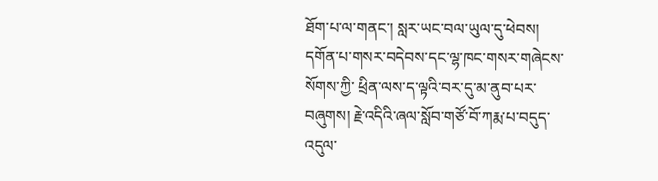ཐོག་པ་ལ་གནང་། སླར་ཡང་བལ་ཡུལ་དུ་ཕེབས། དགོན་པ་གསར་བདེབས་དང་ལྷ་ཁང་གསར་གཞེངས་སོགས་ཀྱི་ ཕྲིན་ལས་ད་ལྟའི་བར་དུ་མ་ནུབ་པར་བཞུགས། རྗེ་འདིའི་ཞལ་སློབ་གཙོ་བོ་ཀརྨ་པ་བདུད་འདུལ་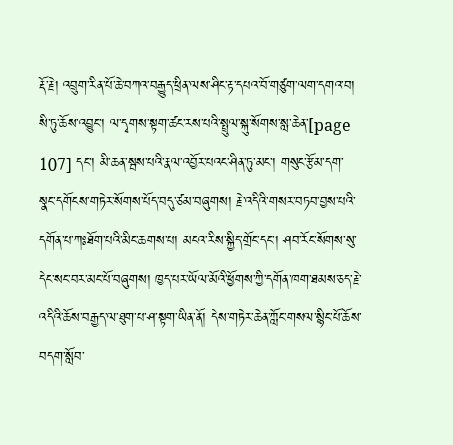རྡོ་རྗེ། འབྲུག་རིན་པོ་ཆེ་བཀའ་བརྒྱུད་ཕྲིན་ལས་ཤིང་རྟ་དཔའ་བོ་གཙུག་ལག་དགའ་བ། སི་ཏུ་ཆོས་འབྱུང་། ལ་དྭགས་སྟག་ཚང་རས་པའི་སྤྲུལ་སྐུ་སོགས་སླ་ཆེན་[page 107] དང་། མི་ཆན་སྦས་པའི་རྣལ་འབྱོར་པའང་ཤིན་ཏུ་མང་། གསུང་རྩོམ་དག་ སྣང་དགོངས་གཏེར་སོགས་པོད་བདུ་ཙམ་བཞུགས། རྗེ་འདིའི་གསར་བཏབ་བྱས་པའི་དགོན་པ་ཀཿཐོག་པའི་མིང་ཆགས་པ། མངའ་རིས་སྐྱིད་གྲོང་དང་། ཤབ་རོང་སོགས་སུ་དེང་སང་བར་མང་པོ་བཞུགས། ཁྱད་པར་ཡོལ་མོའི་ཕྱོགས་ཀྱི་དགོན་ཁག་ཐམས་ཅད་རྗེ་འདིའི་ཆོས་བརྒྱད་ལ་ཐུག་པ་ཤ་སྟག་ཡིན་ནོ། དེས་གཏེར་ཆེན་ཀློང་གསལ་སྙིང་པོ་ཆོས་བདག་སློབ་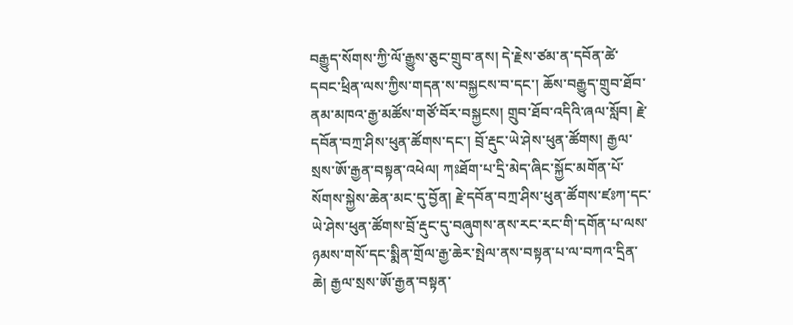བརྒྱུད་སོགས་ཀྱི་ལོ་རྒྱུས་ཅུང་གྲུབ་ནས། དེ་རྗེས་ཙམ་ན་དབོན་ཚེ་དབང་ཕྲིན་ལས་ཀྱིས་གདན་ས་བསྐྱངས་བ་དང་། ཆོས་བརྒྱུད་གྲུབ་ཐོབ་ནམ་མཁའ་རྒྱ་མཚོས་གཙོ་བོར་བསྐྱངས། གྲུབ་ཐོབ་འདིའི་ཞལ་སློབ། རྗེ་དབོན་བཀྲ་ཤིས་ཕུན་ཚོགས་དང་། བྲོ་རྡུང་ཡེ་ཤེས་ཕུན་ཚོགས། རྒྱལ་སྲས་ཨོ་རྒྱན་བསྟན་འཕེལ། ཀཿཐོག་པ་དྲི་མེད་ཞིང་སྐྱོང་མགོན་པོ་སོགས་སྐྱེས་ཆེན་མང་དུ་བྱོན། རྗེ་དབོན་བཀྲ་ཤིས་ཕུན་ཚོགས་ཛཿཀ་དང་ ཡེ་ཤེས་ཕུན་ཚོགས་བྲོ་རྡུང་དུ་བཞུགས་ནས་རང་རང་གི་དགོན་པ་ལས་ཉམས་གསོ་དང་སྨིན་གྲོལ་རྒྱ་ཆེར་སྤེལ་ནས་བསྟན་པ་ལ་བཀའ་དྲིན་ཆེ། རྒྱལ་སྲས་ཨོ་རྒྱན་བསྟན་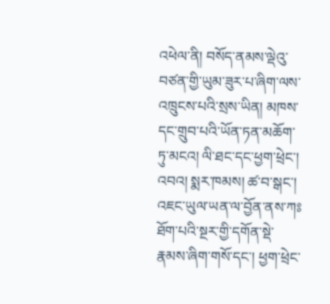འཕེལ་ནི། བསོད་ནམས་ལྡེའུ་བཙན་གྱི་ཡུམ་ཟུར་པ་ཞིག་ལས་འཁྲུངས་པའི་སྲས་ཡིན། མཁས་དང་གྲུབ་པའི་ཡོན་ཏན་མཆོག་ཏུ་མངའ། ལི་ཐང་དང་ཕྱག་ཕྲེང་། འབའ། སྨར་ཁམས། ཚ་བ་སྒང་། འཇང་ཡུལ་ཡན་ལ་བྱོན་ནས་ཀཿཐོག་པའི་སྔར་གྱི་དགོན་སྡེ་རྣམས་ཞིག་གསོ་དང་། ཕྱག་ཕྲེང་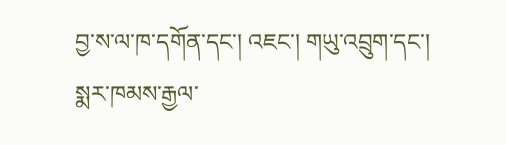བྱ་ས་ལ་ཁ་དགོན་དང་། འཇང་། གཡུ་འབྲུག་དང་། སྨར་ཁམས་རྒྱལ་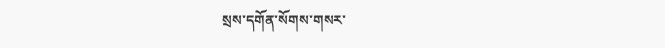སྲས་དགོན་སོགས་གསར་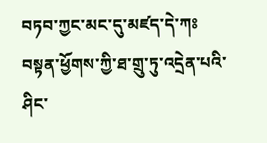བཏབ་ཀྱང་མང་དུ་མཛད་དེ་ཀཿབསྟན་ཕྱོགས་ཀྱི་ཐ་གྲུ་ཏུ་འདྲེན་པའི་ཤིང་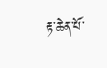རྟ་ཆེན་པོ་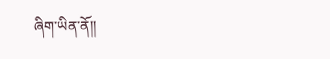ཞིག་ཡིན་ནོ།།